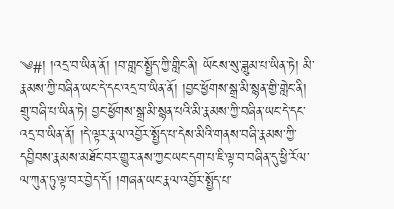༄#། །འདྲ་བ་ཡིན་ནོ། །བ་གླང་སྤྱོད་ཀྱི་གླིང་ནི། ཡོངས་སུ་ཟླུམ་པ་ཡིན་ཏེ། མི་རྣམས་ཀྱི་བཞིན་ཡང་དེ་དང་འདྲ་བ་ཡིན་ནོ། །བྱང་ཕྱོགས་སྒྲ་མི་སྙན་གྱི་གླེང་ནི། གྲུ་བཞི་པ་ཡིན་ཏེ། བྱང་ཕྱོགས་སྒྲ་མི་སྙན་པའི་མི་རྣམས་ཀྱི་བཞིན་ཡང་དེ་དང་འདྲ་བ་ཡིན་ནོ། །དེ་ལྟར་རྣལ་འབྱོར་སྤྱོད་པ་དེས་མིའི་གནས་བཞི་རྣམས་ཀྱི་དབྱིབས་རྣམས་མཐོང་བར་གྱུར་ནས་ཀྱང་ཡང་དག་པ་ཇི་ལྟ་བ་བཞིན་དུ་ཕྱི་རོལ་ལ་ཀུན་ཏུ་ལྟ་བར་བྱེད་དོ། །གཞན་ཡང་རྣལ་འབྱོར་སྤྱོད་པ་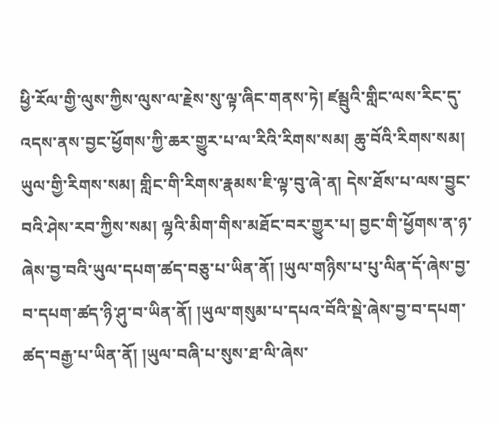ཕྱི་རོལ་གྱི་ལུས་ཀྱིས་ལུས་ལ་རྗེས་སུ་ལྟ་ཞིང་གནས་ཏེ། ཛམྦུའི་གླིང་ལས་རིང་དུ་འདས་ནས་བྱང་ཕྱོགས་ཀྱི་ཆར་གྱུར་པ་ལ་རིའི་རིགས་སམ། ཆུ་བོའི་རིགས་སམ། ཡུལ་གྱི་རིགས་སམ། གླིང་གི་རིགས་རྣམས་ཇི་ལྟ་བུ་ཞེ་ན། དེས་ཐོས་པ་ལས་བྱུང་བའི་ཤེས་རབ་ཀྱིས་སམ། ལྷའི་མིག་གིས་མཐོང་བར་གྱུར་པ། བྱང་གི་ཕྱོགས་ན་ཉ་ཞེས་བྱ་བའི་ཡུལ་དཔག་ཚད་བཅུ་པ་ཡིན་ནོ། །ཡུལ་གཉིས་པ་པུ་ལིན་དོ་ཞེས་བྱ་བ་དཔག་ཚད་ཉི་ཤུ་བ་ཡིན་ནོ། །ཡུལ་གསུམ་པ་དཔའ་བོའི་སྡེ་ཞེས་བྱ་བ་དཔག་ཚད་བརྒྱ་པ་ཡིན་ནོ། །ཡུལ་བཞི་པ་སུས་ཐ་ལི་ཞེས་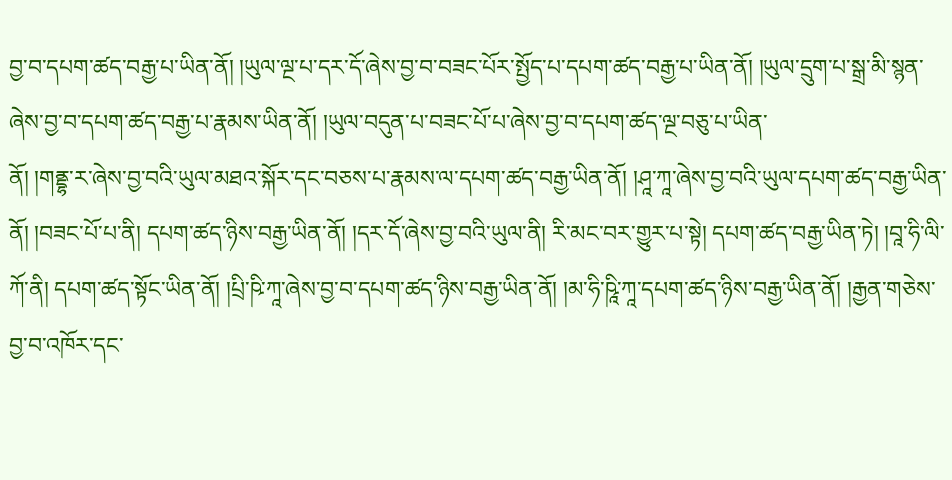བྱ་བ་དཔག་ཚད་བརྒྱ་པ་ཡིན་ནོ། །ཡུལ་ལྔ་པ་དར་དོ་ཞེས་བྱ་བ་བཟང་པོར་སྤྱོད་པ་དཔག་ཚད་བརྒྱ་པ་ཡིན་ནོ། །ཡུལ་དྲུག་པ་སྒྲ་མི་སྙན་ཞེས་བྱ་བ་དཔག་ཚད་བརྒྱ་པ་རྣམས་ཡིན་ནོ། །ཡུལ་བདུན་པ་བཟང་པོ་པ་ཞེས་བྱ་བ་དཔག་ཚད་ལྔ་བཅུ་པ་ཡིན་
ནོ། །གནྡྷ་ར་ཞེས་བྱ་བའི་ཡུལ་མཐའ་སྐོར་དང་བཅས་པ་རྣམས་ལ་དཔག་ཚད་བརྒྱ་ཡིན་ནོ། །ཤཱ་ཀཱ་ཞེས་བྱ་བའི་ཡུལ་དཔག་ཚད་བརྒྱ་ཡིན་ནོ། །བཟང་པོ་པ་ནི། དཔག་ཚད་ཉིས་བརྒྱ་ཡིན་ནོ། །དར་དོ་ཞེས་བྱ་བའི་ཡུལ་ནི། རི་མང་བར་གྱུར་པ་སྟེ། དཔག་ཚད་བརྒྱ་ཡིན་ཏེ། །བཱ་ཧི་ལི་ཀོ་ནི། དཔག་ཚད་སྟོང་ཡིན་ནོ། །པྲི་ཥི་ཀཱ་ཞེས་བྱ་བ་དཔག་ཚད་ཉིས་བརྒྱ་ཡིན་ནོ། །མ་ཧི་ཥཱི་ཀཱ་དཔག་ཚད་ཉིས་བརྒྱ་ཡིན་ནོ། །རྒྱན་གཅེས་བྱ་བ་འཁོར་དང་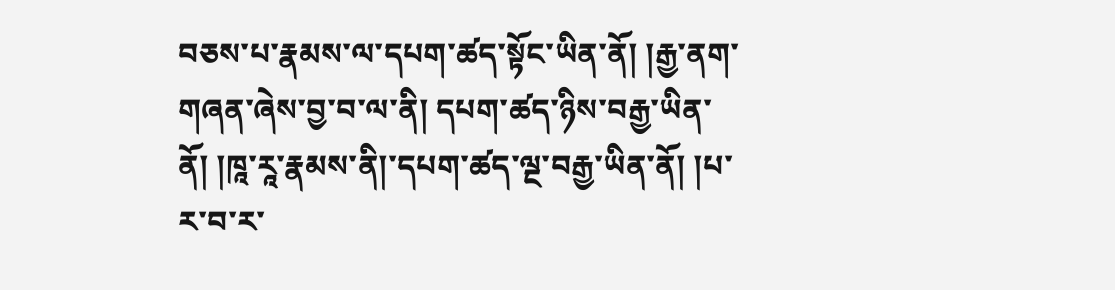བཅས་པ་རྣམས་ལ་དཔག་ཚད་སྟོང་ཡིན་ནོ། །རྒྱ་ནག་གཞན་ཞེས་བྱ་བ་ལ་ནི། དཔག་ཚད་ཉིས་བརྒྱ་ཡིན་ནོ། །ཁཱ་རཱ་རྣམས་ནི།་དཔག་ཚད་ལྔ་བརྒྱ་ཡིན་ནོ། །པ་ར་བ་ར་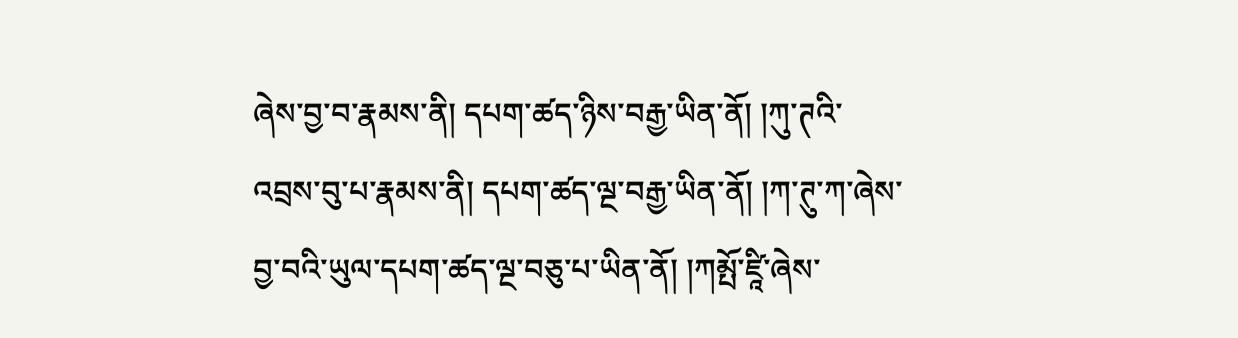ཞེས་བྱ་བ་རྣམས་ནི། དཔག་ཚད་ཉིས་བརྒྱ་ཡིན་ནོ། །ཀུ་ཊའི་འབྲས་བུ་པ་རྣམས་ནི། དཔག་ཚད་ལྔ་བརྒྱ་ཡིན་ནོ། །ཀ་ཊུ་ཀ་ཞེས་བྱ་བའི་ཡུལ་དཔག་ཚད་ལྔ་བཅུ་པ་ཡིན་ནོ། །ཀམྤོ་ཛཱི་ཞེས་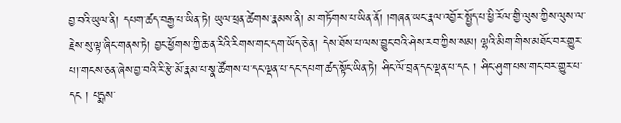བྱ་བའི་ཡུལ་ནི། དཔག་ཚད་བརྒྱ་པ་ཡིན་ཏེ། ཡུལ་ཕྲན་ཚེགས་རྣམས་ནི། མ་གཏོགས་པ་ཡིན་ནོ། །གཞན་ཡང་རྣལ་འབྱོར་སྤྱོད་པ་ཕྱི་རོལ་གྱི་ལུས་ཀྱིས་ལུས་ལ་རྗེས་སུ་ལྟ་ཞིང་གནས་ཏེ། བྱང་ཕྱོགས་ཀྱི་ཆ་ན་རིའི་རིགས་གང་དག་ཡོད་ཅེ་ན། དེས་ཐོས་པ་ལས་བྱུང་བའི་ཤེས་རབ་ཀྱིས་སམ། ལྷའི་མིག་གིས་མཐོང་བར་གྱུར་པ།་གངས་ཅན་ཞེས་བྱ་བའི་རི་རྩེ་མོ་རྣམ་པ་སྣ་ཚོགས་པ་དང་ལྡན་པ་དང་དཔག་ཚད་སྟོང་ཡིན་ཏེ། ཤིང་ལོ་བྲན་དང་ལྡན་པ་དང ། ཤིང་ཤུག་པས་གང་བར་གྱུར་པ་དང ། པདྨས་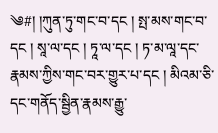༄#། །ཀུན་ཏུ་གང་བ་དང ། སྤ་མས་གང་བ་དང ། སཱ་ལ་དང ། ཏཱ་ལ་དང ། ཏ་མ་ལཱ་དང་རྣམས་ཀྱིས་གང་བར་གྱུར་པ་དང ། མིའམ་ཅི་དང་གནོད་སྦྱིན་རྣམས་རྒྱུ་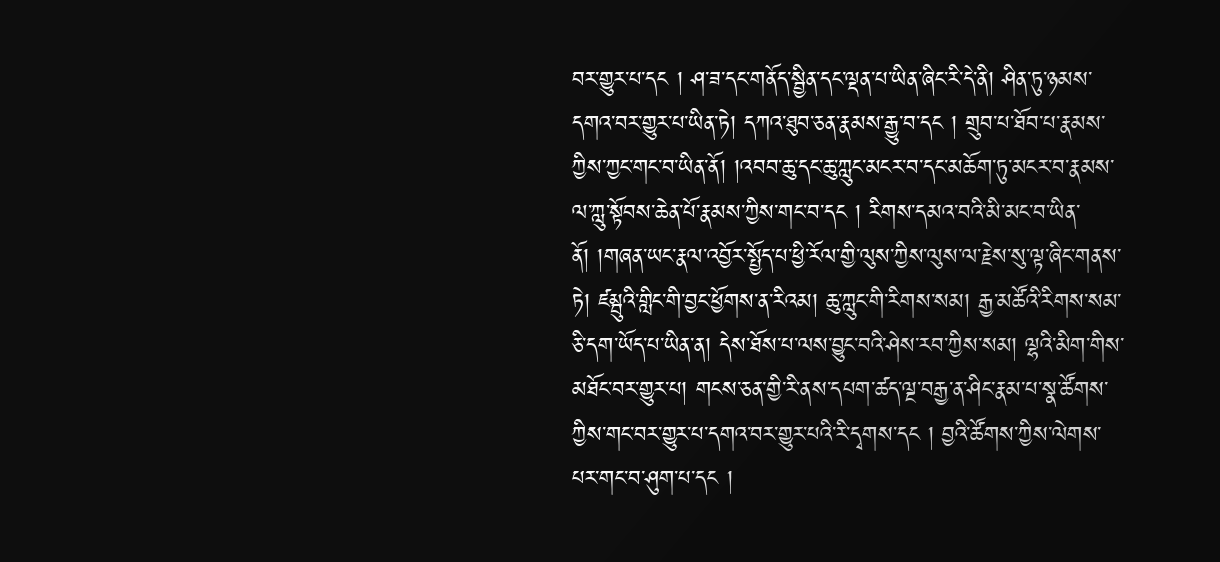བར་གྱུར་པ་དང ། ཤ་ཟ་དང་གནོད་སྦྱིན་དང་ལྡན་པ་ཡིན་ཞིང་རི་དེ་ནི། ཤིན་ཏུ་ཉམས་དགའ་བར་གྱུར་པ་ཡིན་ཏེ། དཀའ་ཐུབ་ཅན་རྣམས་རྒྱུ་བ་དང ། གྲུབ་པ་ཐོབ་པ་རྣམས་ཀྱིས་ཀྱང་གང་བ་ཡིན་ནོ། །འབབ་ཆུ་དང་ཆུ་ཀླུང་མངར་བ་དང་མཆོག་ཏུ་མངར་བ་རྣམས་ལ་ཀླུ་སྟོབས་ཆེན་པོ་རྣམས་ཀྱིས་གང་བ་དང ། རིགས་དམའ་བའི་མི་མང་བ་ཡིན་ནོ། །གཞན་ཡང་རྣལ་འབྱོར་སྤྱོད་པ་ཕྱི་རོལ་གྱི་ལུས་ཀྱིས་ལུས་ལ་རྗེས་སུ་ལྟ་ཞིང་གནས་ཏེ། ཛམྦུའི་གླིང་གི་བྱང་ཕྱོགས་ན་རིའམ། ཆུ་ཀླུང་གི་རིགས་སམ། རྒྱ་མཚོའི་རིགས་སམ་ཅི་དག་ཡོད་པ་ཡིན་ན། དེས་ཐོས་པ་ལས་བྱུང་བའི་ཤེས་རབ་ཀྱིས་སམ། ལྷའི་མིག་གིས་མཐོང་བར་གྱུར་པ། གངས་ཅན་གྱི་རི་ནས་དཔག་ཚད་ལྔ་བརྒྱ་ན་ཤིང་རྣམ་པ་སྣ་ཚོགས་ཀྱིས་གང་བར་གྱུར་པ་དགའ་བར་གྱུར་པའི་རི་དྭགས་དང ། བྱའི་ཚོགས་ཀྱིས་ལེགས་པར་གང་བ་ཤུག་པ་དང །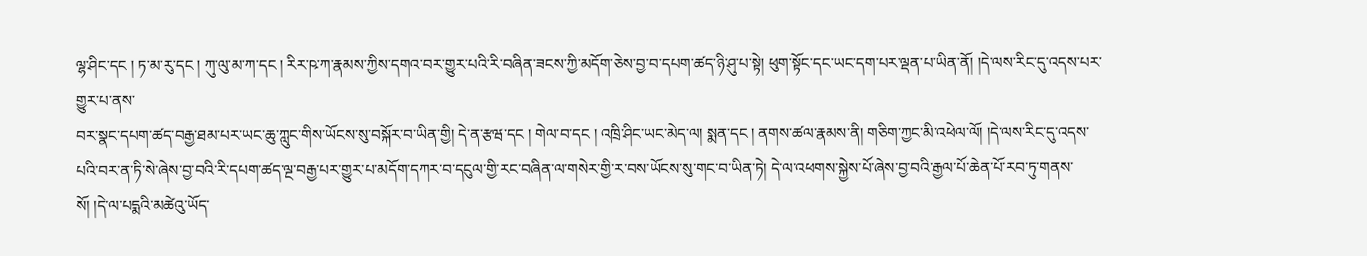ལྷ་ཤིང་དང ། ཏ་མ་རུ་དང ། ཀུ་ལུ་མ་ཀ་དང ། རིར་ཥ་ཀ་རྣམས་ཀྱིས་དགའ་བར་གྱུར་པའི་རི་བཞིན་ཟངས་ཀྱི་མདོག་ཅེས་བྱ་བ་དཔག་ཚད་ཉི་ཤུ་པ་སྟེ། ཕུག་སྟོང་དང་ཡང་དག་པར་ལྡན་པ་ཡིན་ནོ། །དེ་ལས་རིང་དུ་འདས་པར་གྱུར་པ་ནས་
བར་སྣང་དཔག་ཚད་བརྒྱ་ཐམ་པར་ཡང་ཆུ་ཀླུང་གིས་ཡོངས་སུ་བསྐོར་བ་ཡིན་གྱི། དེ་ན་རྩཝ་དང ། གེལ་བ་དང ། འཁྲི་ཤིང་ཡང་མེད་ལ། སྨན་དང ། ནགས་ཚལ་རྣམས་ནི། གཅིག་ཀྱང་མི་འཕེལ་ལོ། །དེ་ལས་རིང་དུ་འདས་པའི་བར་ན་ཏི་སེ་ཞེས་བྱ་བའི་རི་དཔག་ཚད་ལྔ་བརྒྱ་པར་གྱུར་པ་མདོག་དཀར་བ་དངུལ་གྱི་རང་བཞིན་ལ་གསེར་གྱི་ར་བས་ཡོངས་སུ་གང་བ་ཡིན་ཏེ། དེ་ལ་འཕགས་སྐྱེས་པོ་ཞེས་བྱ་བའི་རྒྱལ་པོ་ཆེན་པོ་རབ་ཏུ་གནས་སོ། །དེ་ལ་པདྨའི་མཚེའུ་ཡོད་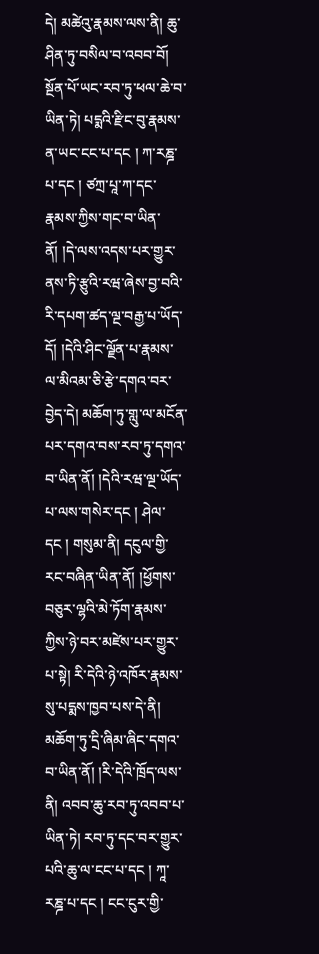དེ། མཚེའུ་རྣམས་ལས་ནི། ཆུ་ཤིན་ཏུ་བསིལ་བ་འབབ་བོ། སྔོན་པོ་ཡང་རབ་ཏུ་ཕལ་ཆེ་བ་ཡིན་ཏེ། པདྨའི་རྫིང་བུ་རྣམས་ན་ཡང་ངང་པ་དང ། ཀ་རཎྜ་པ་དང ། ཙཀྲ་པཱ་ཀ་དང་རྣམས་ཀྱིས་གང་བ་ཡིན་ནོ། །དེ་ལས་འདས་པར་གྱུར་ནས་ཏི་རྩུའི་རཝ་ཞེས་བྱ་བའི་རི་དཔག་ཚད་ལྔ་བརྒྱ་པ་ཡོད་དོ། །དེའི་ཤིང་ལྗོན་པ་རྣམས་ལ་མིའམ་ཅི་རྩེ་དགའ་བར་བྱེད་དེ། མཆོག་ཏུ་གླུ་ལ་མངོན་པར་དགའ་བས་རབ་ཏུ་དགའ་བ་ཡིན་ནོ། །དེའི་རཝ་ལྔ་ཡོད་པ་ལས་གསེར་དང ། ཤེལ་དང ། གསུམ་ནི། དངུལ་གྱི་རང་བཞིན་ཡིན་ནོ། །ཕྱོགས་བཅུར་ལྷའི་མེ་ཏོག་རྣམས་ཀྱིས་ཉེ་བར་མཛེས་པར་གྱུར་པ་སྟེ། རི་དེའི་ཉེ་འཁོར་རྣམས་སུ་པདྨས་ཁྱབ་པས་དེ་ནི། མཆོག་ཏུ་དྲི་ཞིམ་ཞིང་དགའ་བ་ཡིན་ནོ། །རི་དེའི་ཁྲོད་ལས་ནི། འབབ་ཆུ་རབ་ཏུ་འབབ་པ་ཡིན་ཏེ། རབ་ཏུ་དང་བར་གྱུར་པའི་ཆུ་ལ་ངང་པ་དང ། ཀཱ་རཎྜ་པ་དང ། ངང་ངུར་གྱི་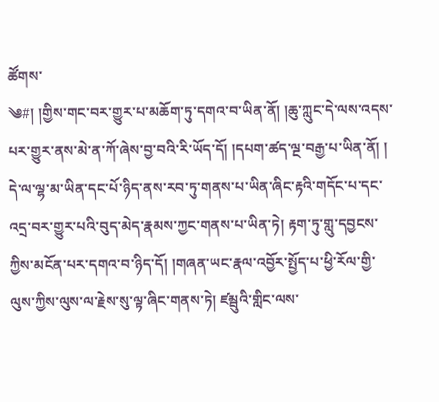ཚོགས་
༄#། །གྱིས་གང་བར་གྱུར་པ་མཆོག་ཏུ་དགའ་བ་ཡིན་ནོ། །ཆུ་ཀླུང་དེ་ལས་འདས་པར་གྱུར་ནས་མེ་ན་ཀོ་ཞེས་བྱ་བའི་རི་ཡོད་དོ། །དཔག་ཚད་ལྔ་བརྒྱ་པ་ཡིན་ནོ། ། དེ་ལ་ལྷ་མ་ཡིན་དང་པོ་ཉིད་ནས་རབ་ཏུ་གནས་པ་ཡིན་ཞིང་རྟའི་གདོང་པ་དང་འདྲ་བར་གྱུར་པའི་བུད་མེད་རྣམས་ཀྱང་གནས་པ་ཡིན་ཏེ། རྟག་ཏུ་གླུ་དབྱངས་ཀྱིས་མངོན་པར་དགའ་བ་ཉིད་དོ། །གཞན་ཡང་རྣལ་འབྱོར་སྤྱོད་པ་ཕྱི་རོལ་གྱི་ལུས་ཀྱིས་ལུས་ལ་རྗེས་སུ་ལྟ་ཞིང་གནས་ཏེ། ཛམྦུའི་གླིང་ལས་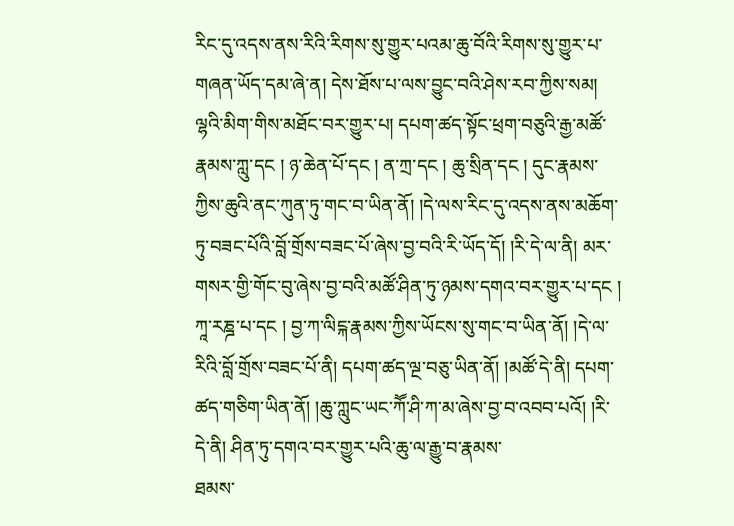རིང་དུ་འདས་ནས་རིའི་རིགས་སུ་གྱུར་པའམ་ཆུ་བོའི་རིགས་སུ་གྱུར་པ་གཞན་ཡོད་དམ་ཞེ་ན། དེས་ཐོས་པ་ལས་བྱུང་བའི་ཤེས་རབ་ཀྱིས་སམ། ལྷའི་མིག་གིས་མཐོང་བར་གྱུར་པ། དཔག་ཚད་སྟོང་ཕྲག་བཅུའི་རྒྱ་མཚོ་རྣམས་ཀླུ་དང ། ཉ་ཆེན་པོ་དང ། ན་ཀྲ་དང ། ཆུ་སྲིན་དང ། དུང་རྣམས་ཀྱིས་ཆུའི་ནང་ཀུན་ཏུ་གང་བ་ཡིན་ནོ། །དེ་ལས་རིང་དུ་འདས་ནས་མཆོག་ཏུ་བཟང་པོའི་བློ་གྲོས་བཟང་པོ་ཞེས་བྱ་བའི་རི་ཡོད་དོ། །རི་དེ་ལ་ནི། མར་གསར་གྱི་གོང་བུ་ཞེས་བྱ་བའི་མཚོ་ཤིན་ཏུ་ཉམས་དགའ་བར་གྱུར་པ་དང ། ཀཱ་རཎྜ་པ་དང ། བྱ་ཀ་ལིངྐ་རྣམས་ཀྱིས་ཡོངས་སུ་གང་བ་ཡིན་ནོ། །དེ་ལ་རིའི་བློ་གྲོས་བཟང་པོ་ནི། དཔག་ཚད་ལྔ་བཅུ་ཡིན་ནོ། །མཚོ་དེ་ནི། དཔག་ཚད་གཅིག་ཡིན་ནོ། །ཆུ་ཀླུང་ཡང་ཀཽ་ཤི་ཀ་མ་ཞེས་བྱ་བ་འབབ་པའོ། །རི་དེ་ནི། ཤིན་ཏུ་དགའ་བར་གྱུར་པའི་ཆུ་ལ་རྒྱུ་བ་རྣམས་
ཐམས་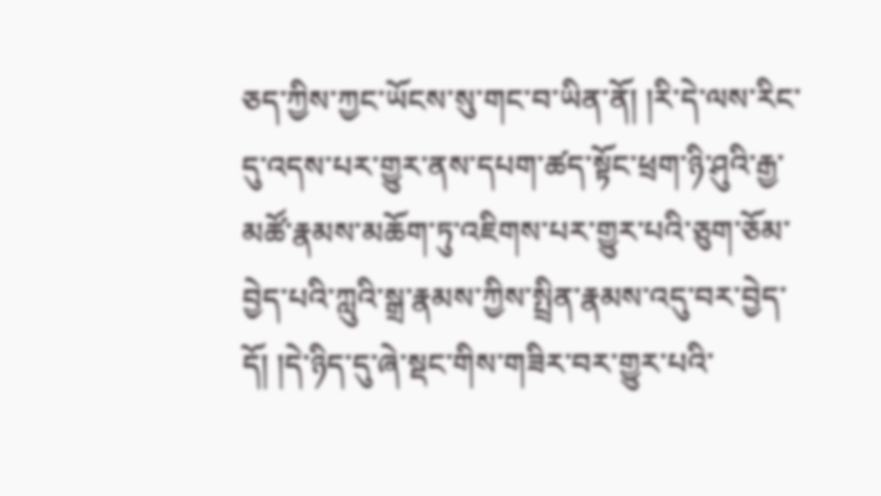ཅད་ཀྱིས་ཀྱང་ཡོངས་སུ་གང་བ་ཡིན་ནོ། །རི་དེ་ལས་རིང་དུ་འདས་པར་གྱུར་ནས་དཔག་ཚད་སྟོང་ཕྲག་ཉི་ཤུའི་རྒྱ་མཚོ་རྣམས་མཆོག་ཏུ་འཇིགས་པར་གྱུར་པའི་ཅུག་ཅོམ་བྱེད་པའི་ཀླུའི་སྒྲ་རྣམས་ཀྱིས་སྤྲིན་རྣམས་འདུ་བར་བྱེད་དོ། །དེ་ཉིད་དུ་ཞེ་སྡང་གིས་གཟིར་བར་གྱུར་པའི་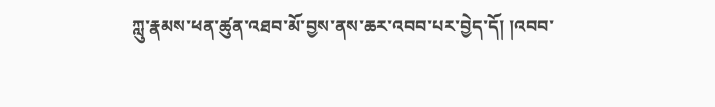ཀླུ་རྣམས་ཕན་ཚུན་འཐབ་མོ་བྱས་ནས་ཆར་འབབ་པར་བྱེད་དོ། །འབབ་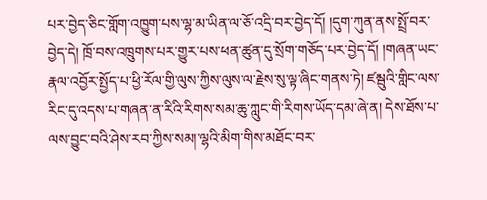པར་བྱེད་ཅིང་གློག་འཁྱུག་པས་ལྷ་མ་ཡིན་ལ་ཅོ་འདྲི་བར་བྱེད་དོ། །དུག་ཀུན་ནས་སྤྲོ་བར་བྱེད་དེ། ཁྲོ་བས་འཁྲུགས་པར་གྱུར་པས་ཕན་ཚུན་དུ་སྲོག་གཅོད་པར་བྱེད་དོ། །གཞན་ཡང་རྣལ་འབྱོར་སྤྱོད་པ་ཕྱི་རོལ་གྱི་ལུས་ཀྱིས་ལུས་ལ་རྗེས་སུ་ལྟ་ཞིང་གནས་ཏེ། ཛམྦུའི་གླིང་ལས་རིང་དུ་འདས་པ་གཞན་ན་རིའི་རིགས་སམ་ཆུ་ཀླུང་གི་རིགས་ཡོད་དམ་ཞེ་ན། དེས་ཐོས་པ་ལས་བྱུང་བའི་ཤེས་རབ་ཀྱིས་སམ།་ལྷའི་མིག་གིས་མཐོང་བར་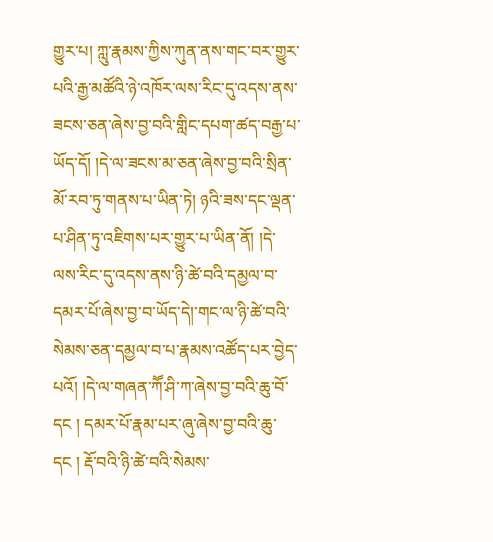གྱུར་པ། ཀླུ་རྣམས་ཀྱིས་ཀུན་ནས་གང་བར་གྱུར་པའི་རྒྱ་མཚོའི་ཉེ་འཁོར་ལས་རིང་དུ་འདས་ནས་ཟངས་ཅན་ཞེས་བྱ་བའི་གླིང་དཔག་ཚད་བརྒྱ་པ་ཡོད་དོ། །དེ་ལ་ཟངས་མ་ཅན་ཞེས་བྱ་བའི་སྲིན་མོ་རབ་ཏུ་གནས་པ་ཡིན་ཏེ། ཉའི་ཟས་དང་ལྡན་པ་ཤིན་ཏུ་འཇིགས་པར་གྱུར་པ་ཡིན་ནོ། །དེ་ལས་རིང་དུ་འདས་ནས་ཉི་ཚེ་བའི་དམྱལ་བ་དམར་པོ་ཞེས་བྱ་བ་ཡོད་དེ།་གང་ལ་ཉི་ཚེ་བའི་སེམས་ཅན་དམྱལ་བ་པ་རྣམས་འཚོད་པར་བྱེད་པའོ། །དེ་ལ་གཞན་ཀཽ་ཤི་ཀ་ཞེས་བྱ་བའི་ཆུ་བོ་དང ། དམར་པོ་རྣམ་པར་ཞུ་ཞེས་བྱ་བའི་ཆུ་དང ། རྡོ་བའི་ཉི་ཚེ་བའི་སེམས་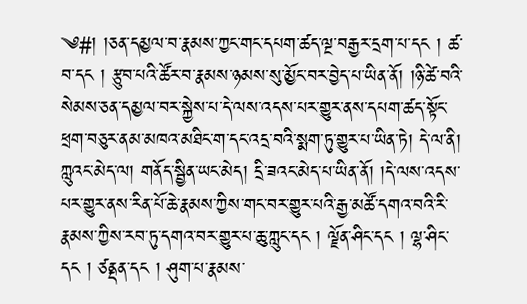༄#། །ཅན་དམྱལ་བ་རྣམས་ཀྱང་གང་དཔག་ཚད་ལྔ་བརྒྱར་དྲག་པ་དང ། ཚ་བ་དང ། རྩུབ་པའི་ཚོར་བ་རྣམས་ཉམས་སུ་མྱོང་བར་བྱེད་པ་ཡིན་ནོ། །ཉི་ཚེ་བའི་སེམས་ཅན་དམྱལ་བར་སྐྱེས་པ་དེ་ལས་འདས་པར་གྱུར་ནས་དཔག་ཚད་སྟོང་ཕྲག་བཅུར་ནམ་མཁའ་མཐིང་ག་དང་འདྲ་བའི་སྨག་ཏུ་གྱུར་པ་ཡིན་ཏེ། དེ་ལ་ནི། ཀླུའང་མེད་ལ། གནོད་སྦྱིན་ཡང་མེད། དྲི་ཟའང་མེད་པ་ཡིན་ནོ། །དེ་ལས་འདས་པར་གྱུར་ནས་རིན་པོ་ཆེ་རྣམས་ཀྱིས་གང་བར་གྱུར་པའི་རྒྱ་མཚོ་དགའ་བའི་རི་རྣམས་ཀྱིས་རབ་ཏུ་དགའ་བར་གྱུར་པ་ཆུ་ཀླུང་དང ། ལྗོན་ཤིང་དང ། ལྷ་ཤིང་དང ། ཙནྡན་དང ། ཤུག་པ་རྣམས་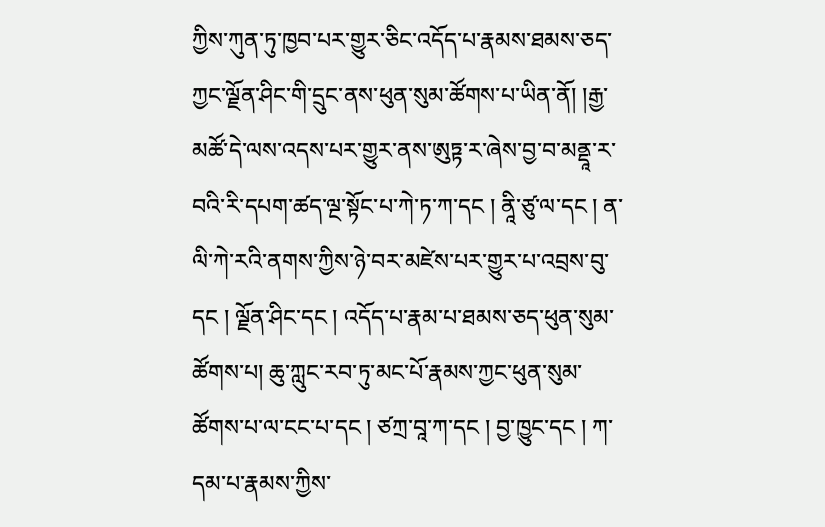ཀྱིས་ཀུན་ཏུ་ཁྱབ་པར་གྱུར་ཅིང་འདོད་པ་རྣམས་ཐམས་ཅད་ཀྱང་ལྗོན་ཤིང་གི་དྲུང་ནས་ཕུན་སུམ་ཚོགས་པ་ཡིན་ནོ། །རྒྱ་མཚོ་དེ་ལས་འདས་པར་གྱུར་ནས་ཨུཏྟ་ར་ཞེས་བྱ་བ་མནྡཱ་ར་བའི་རི་དཔག་ཚད་ལྔ་སྟོང་པ་ཀེ་ཏ་ཀ་དང ། ནཱི་ཙུ་ལ་དང ། ན་ལི་ཀེ་རའི་ནགས་ཀྱིས་ཉེ་བར་མཛེས་པར་གྱུར་པ་འབྲས་བུ་དང ། ལྗོན་ཤིང་དང ། འདོད་པ་རྣམ་པ་ཐམས་ཅད་ཕུན་སུམ་ཚོགས་པ། ཆུ་ཀླུང་རབ་ཏུ་མང་པོ་རྣམས་ཀྱང་ཕུན་སུམ་ཚོགས་པ་ལ་ངང་པ་དང ། ཙཀྲ་བཱ་ཀ་དང ། བྱ་ཁྱུང་དང ། ཀ་དམ་པ་རྣམས་ཀྱིས་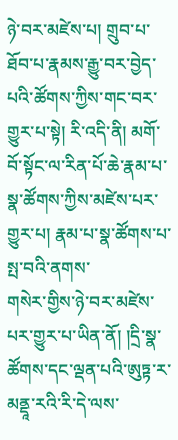ཉེ་བར་མཛེས་པ། གྲུབ་པ་ཐོབ་པ་རྣམས་རྒྱུ་བར་བྱེད་པའི་ཚོགས་ཀྱིས་གང་བར་གྱུར་པ་སྟེ། རི་འདི་ནི། མགོ་བོ་སྟོང་ལ་རིན་པོ་ཆེ་རྣམ་པ་སྣ་ཚོགས་ཀྱིས་མཛེས་པར་གྱུར་པ། རྣམ་པ་སྣ་ཚོགས་པ་སྤ་བའི་ནགས་
གསེར་གྱིས་ཉེ་བར་མཛེས་པར་གྱུར་པ་ཡིན་ནོ། །དྲི་སྣ་ཚོགས་དང་ལྡན་པའི་ཨུཏྟ་ར་མནྡཱ་རའི་རི་དེ་ལས་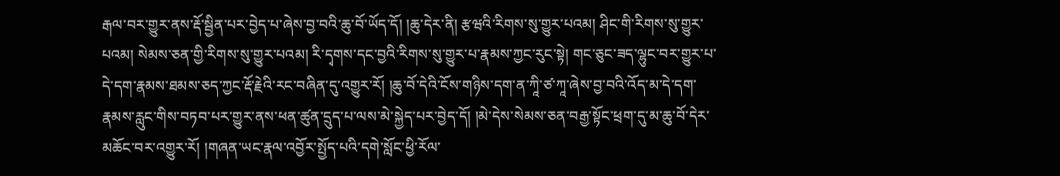རྒལ་བར་གྱུར་ནས་རྡོ་སྦྱིན་པར་བྱེད་པ་ཞེས་བྱ་བའི་ཆུ་བོ་ཡོད་དོ། །ཆུ་དེར་ནི། རྩཝའི་རིགས་སུ་གྱུར་པའམ། ཤིང་གི་རིགས་སུ་གྱུར་པའམ། སེམས་ཅན་གྱི་རིགས་སུ་གྱུར་པའམ། རི་དྭགས་དང་བྱའི་རིགས་སུ་གྱུར་པ་རྣམས་ཀྱང་རུང་སྟེ། གང་ཅུང་ཟད་ལྷུང་བར་གྱུར་པ་དེ་དག་རྣམས་ཐམས་ཅད་ཀྱང་རྡོ་རྗེའི་རང་བཞིན་དུ་འགྱུར་རོ། །ཆུ་བོ་དེའི་ངོས་གཉིས་དག་ན་ཀཱི་ཙ་ཀཱ་ཞེས་བྱ་བའི་འོད་མ་དེ་དག་རྣམས་རླུང་གིས་བཏབ་པར་གྱུར་ནས་ཕན་ཚུན་དྲུད་པ་ལས་མེ་སྐྱེད་པར་བྱེད་དོ། །མེ་དེས་སེམས་ཅན་བརྒྱ་སྟོང་ཕྲག་དུ་མ་ཆུ་བོ་དེར་མཆོང་བར་འགྱུར་རོ། །གཞན་ཡང་རྣལ་འབྱོར་སྤྱོད་པའི་དགེ་སློང་ཕྱི་རོལ་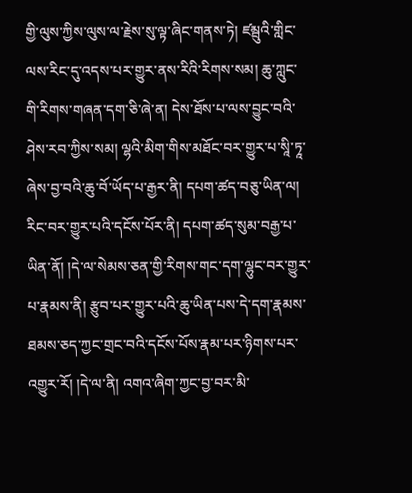གྱི་ལུས་ཀྱིས་ལུས་ལ་རྗེས་སུ་ལྟ་ཞིང་གནས་ཏེ། ཛམྦུའི་གླིང་ལས་རིང་དུ་འདས་པར་གྱུར་ནས་རིའི་རིགས་སམ། ཆུ་ཀླུང་གི་རིགས་གཞན་དག་ཅི་ཞེ་ན། དེས་ཐོས་པ་ལས་བྱུང་བའི་ཤེས་རབ་ཀྱིས་སམ། ལྷའི་མིག་གིས་མཐོང་བར་གྱུར་པ་སཱི་ཏཱ་ཞེས་བྱ་བའི་ཆུ་བོ་ཡོད་པ་རྒྱར་ནི། དཔག་ཚད་བཅུ་ཡིན་ལ། རིང་བར་གྱུར་པའི་དངོས་པོར་ནི། དཔག་ཚད་སུམ་བརྒྱ་པ་ཡིན་ནོ། །དེ་ལ་སེམས་ཅན་གྱི་རིགས་གང་དག་ལྷུང་བར་གྱུར་པ་རྣམས་ནི། རྩུབ་པར་གྱུར་པའི་ཆུ་ཡིན་པས་དེ་དག་རྣམས་ཐམས་ཅད་ཀྱང་གྲང་བའི་དངོས་པོས་རྣམ་པར་ཉིགས་པར་འགྱུར་རོ། །དེ་ལ་ནི། འགའ་ཞིག་ཀྱང་བྱ་བར་མི་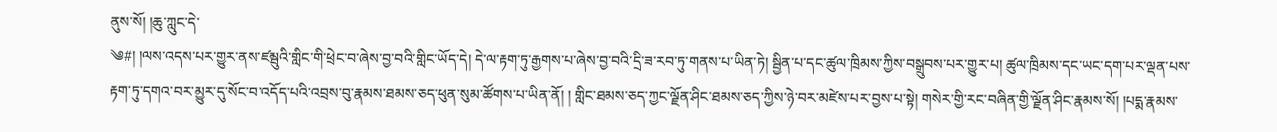ནུས་སོ། །ཆུ་ཀླུང་དེ་
༄#། །ལས་འདས་པར་གྱུར་ནས་ཛམྦུའི་གླིང་གི་ཕྲེང་བ་ཞེས་བྱ་བའི་གླིང་ཡོད་དེ། དེ་ལ་རྟག་ཏུ་རྒྱགས་པ་ཞེས་བྱ་བའི་དྲི་ཟ་རབ་ཏུ་གནས་པ་ཡིན་ཏེ། སྦྱིན་པ་དང་ཚུལ་ཁྲིམས་ཀྱིས་བསྒྲུབས་པར་གྱུར་པ། ཚུལ་ཁྲིམས་དང་ཡང་དག་པར་ལྡན་པས་རྟག་ཏུ་དགའ་བར་མྱུར་དུ་སོང་བ་འདོད་པའི་འབྲས་བུ་རྣམས་ཐམས་ཅད་ཕུན་སུམ་ཚོགས་པ་ཡིན་ནོ། ། གླིང་ཐམས་ཅད་ཀྱང་ལྗོན་ཤིང་ཐམས་ཅད་ཀྱིས་ཉེ་བར་མཛེས་པར་བྱས་པ་སྟེ། གསེར་གྱི་རང་བཞིན་གྱི་ལྗོན་ཤིང་རྣམས་སོ། །པདྨ་རྣམས་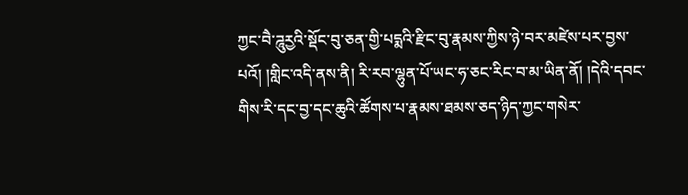ཀྱང་བཻ་ཌཱུརྱའི་སྡོང་བུ་ཅན་གྱི་པདྨའི་རྫིང་བུ་རྣམས་ཀྱིས་ཉེ་བར་མཛེས་པར་བྱས་པའོ། །གླིང་འདི་ནས་ནི། རི་རབ་ལྷུན་པོ་ཡང་ཧ་ཅང་རིང་བ་མ་ཡིན་ནོ། །དེའི་དབང་གིས་རི་དང་བྱ་དང་ཆུའི་ཚོགས་པ་རྣམས་ཐམས་ཅད་ཉིད་ཀྱང་གསེར་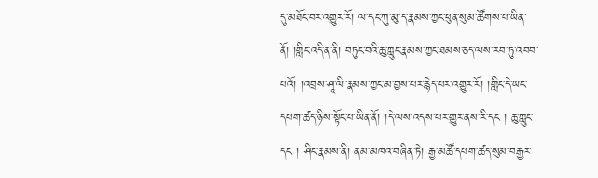དུ་མཐོང་བར་འགྱུར་རོ། ལ་དང་ཀུ་མུ་ད་རྣམས་ཀྱང་ཕུན་སུམ་ཚོགས་པ་ཡིན་ནོ། །གླིང་འདི་ན་ནི། བཏུང་བའི་ཆུ་ཀླུང་རྣམས་ཀྱང་ཐམས་ཅད་ལས་རབ་ཏུ་འབབ་པའོ། །འབྲས་ཤཱ་ལི་རྣམས་ཀྱང་མ་བྱས་པར་རྙེད་པར་འགྱུར་རོ། །གླིང་དེ་ཡང་དཔག་ཚད་ཉིས་སྟོང་པ་ཡིན་ནོ། །དེ་ལས་འདས་པར་གྱུར་ནས་རི་དང ། ཆུ་ཀླུང་དང ། ཤིང་རྣམས་ནི། ནམ་མཁའ་བཞིན་ཏེ། རྒྱ་མཚོ་དཔག་ཚད་སུམ་བརྒྱར་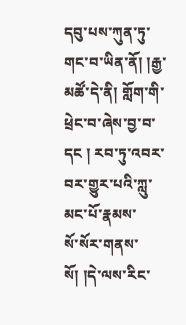དབུ་པས་ཀུན་ཏུ་གང་བ་ཡིན་ནོ། །རྒྱ་མཚོ་དེ་ནི། གློག་གི་ཕྲེང་བ་ཞེས་བྱ་བ་དང ། རབ་ཏུ་འབར་བར་གྱུར་པའི་ཀླུ་མང་པོ་རྣམས་
སོ་སོར་གནས་སོ། །དེ་ལས་རིང་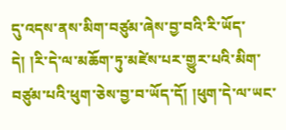དུ་འདས་ནས་མིག་བཙུམ་ཞེས་བྱ་བའི་རི་ཡོད་དེ། །རི་དེ་ལ་མཆོག་ཏུ་མཛེས་པར་གྱུར་པའི་མིག་བཙུམ་པའི་ཕུག་ཅེས་བྱ་བ་ཡོད་དོ། །ཕུག་དེ་ལ་ཡང་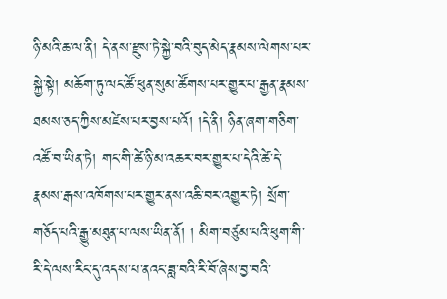ཉི་མའི་ཆ་ལ་ནི། དེ་ནས་རྫུས་ཏེ་སྐྱེ་བའི་བུད་མེད་རྣམས་ལེགས་པར་སྐྱེ་སྟེ། མཆོག་ཏུ་ལང་ཚོ་ཕུན་སུམ་ཚོགས་པར་གྱུར་པ་རྒྱན་རྣམས་ཐམས་ཅད་ཀྱིས་མཛེས་པར་བྱས་པའོ། །དེ་ནི། ཉིན་ཞག་གཅིག་འཚོ་བ་ཡིན་ཏེ། གང་གི་ཚེ་ཉི་མ་འཆར་བར་གྱུར་པ་དེའི་ཚེ་དེ་རྣམས་རྒས་འཁོགས་པར་གྱུར་ནས་འཆི་བར་འགྱུར་ཏེ། སྲོག་གཅོད་པའི་རྒྱུ་མཐུན་པ་ལས་ཡིན་ནོ། ། མིག་བཙུམ་པའི་ཕུག་གི་རི་དེ་ལས་རིང་དུ་འདས་པ་ནའང་ཟླ་བའི་རི་བོ་ཞེས་བྱ་བའི་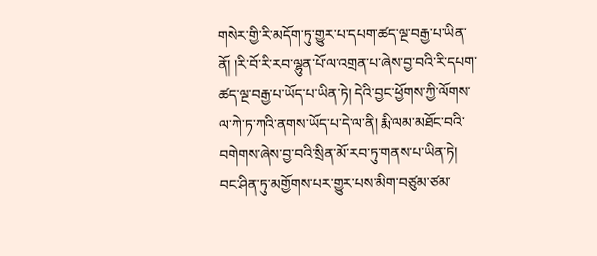གསེར་གྱི་རི་མདོག་ཏུ་གྱུར་པ་དཔག་ཚད་ལྔ་བརྒྱ་པ་ཡིན་ནོ། །རི་བོ་རི་རབ་ལྷུན་པོ་ལ་འགྲན་པ་ཞེས་བྱ་བའི་རི་དཔག་ཚད་ལྔ་བརྒྱ་པ་ཡོད་པ་ཡིན་ཏེ། དེའི་བྱང་ཕྱོགས་ཀྱི་ལོགས་ལ་ཀེ་ཏ་ཀའི་ནགས་ཡོད་པ་དེ་ལ་ནི། རྨི་ལམ་མཐོང་བའི་བགེགས་ཞེས་བྱ་བའི་སྲིན་མོ་རབ་ཏུ་གནས་པ་ཡིན་ཏེ། བང་ཤིན་ཏུ་མགྱོགས་པར་གྱུར་པས་མིག་བཙུམ་ཙམ་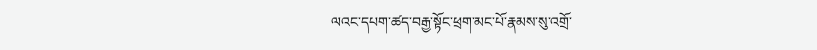ལའང་དཔག་ཚད་བརྒྱ་སྟོང་ཕྲག་མང་པོ་རྣམས་སུ་འགྲོ་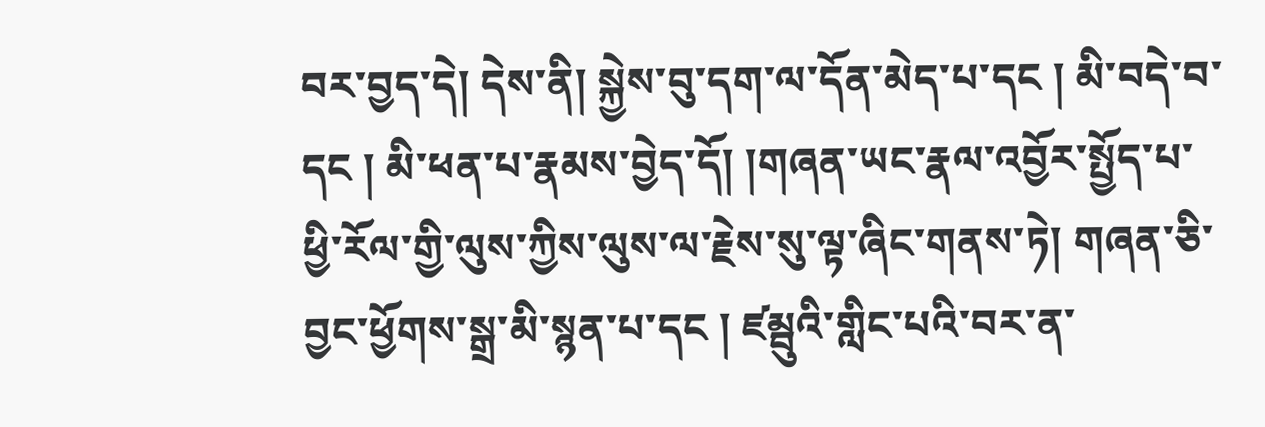བར་བྱད་དེ། དེས་ནི། སྐྱེས་བུ་དག་ལ་དོན་མེད་པ་དང ། མི་བདེ་བ་དང ། མི་ཕན་པ་རྣམས་བྱེད་དོ། །གཞན་ཡང་རྣལ་འབྱོར་སྤྱོད་པ་ཕྱི་རོལ་གྱི་ལུས་ཀྱིས་ལུས་ལ་རྗེས་སུ་ལྟ་ཞིང་གནས་ཏེ། གཞན་ཅི་བྱང་ཕྱོགས་སྒྲ་མི་སྙན་པ་དང ། ཛམྦུའི་གླིང་པའི་བར་ན་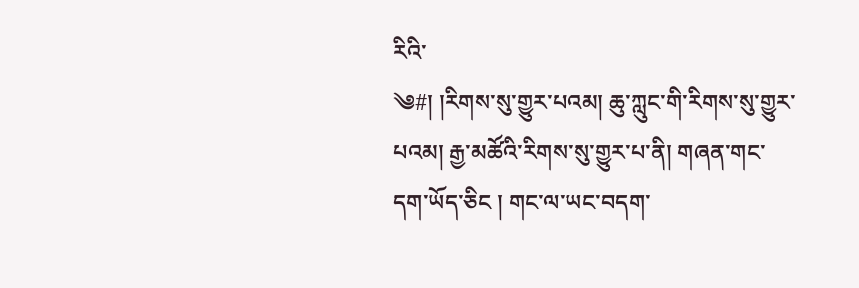རིའི་
༄#། །རིགས་སུ་གྱུར་པའམ། ཆུ་ཀླུང་གི་རིགས་སུ་གྱུར་པའམ། རྒྱ་མཚོའི་རིགས་སུ་གྱུར་པ་ནི། གཞན་གང་དག་ཡོད་ཅིང ། གང་ལ་ཡང་བདག་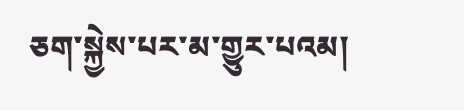ཅག་སྐྱེས་པར་མ་གྱུར་པའམ།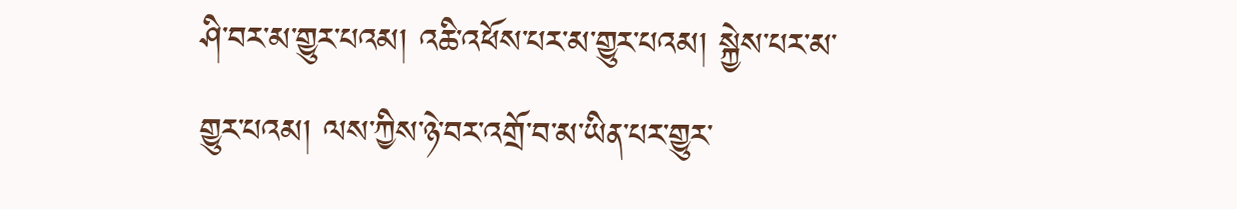ཤི་བར་མ་གྱུར་པའམ། འཆི་འཕོས་པར་མ་གྱུར་པའམ། སྐྱེས་པར་མ་གྱུར་པའམ། ལས་ཀྱིས་ཉེ་བར་འགྲོ་བ་མ་ཡིན་པར་གྱུར་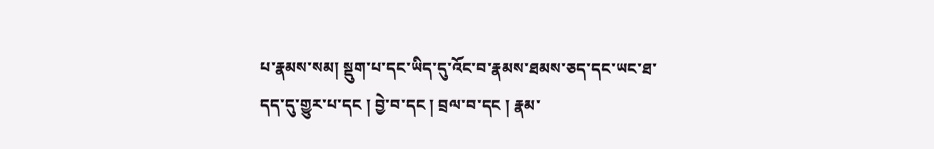པ་རྣམས་སམ། སྡུག་པ་དང་ཡིད་དུ་འོང་བ་རྣམས་ཐམས་ཅད་དང་ཡང་ཐ་དད་དུ་གྱུར་པ་དང ། བྱེ་བ་དང ། བྲལ་བ་དང ། རྣམ་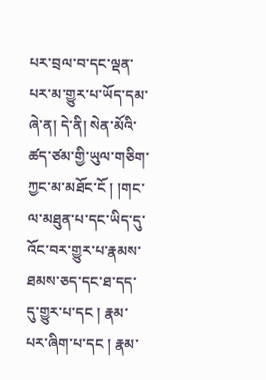པར་བྲལ་བ་དང་ལྡན་པར་མ་གྱུར་པ་ཡོད་དམ་ཞེ་ན། དེ་ནི། སེན་མོའི་ཚད་ཙམ་གྱི་ཡུལ་གཅིག་ཀྱང་མ་མཐོང་ངོ ། །གང་ལ་མཐུན་པ་དང་ཡིད་དུ་འོང་བར་གྱུར་པ་རྣམས་ཐམས་ཅད་དང་ཐ་དད་དུ་གྱུར་པ་དང ། རྣམ་པར་ཞིག་པ་དང ། རྣམ་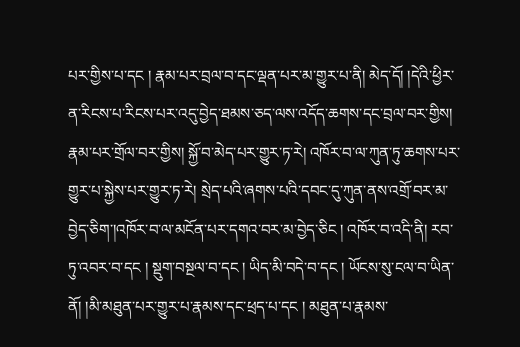པར་གྱིས་པ་དང ། རྣམ་པར་བྲལ་བ་དང་ལྡན་པར་མ་གྱུར་པ་ནི། མེད་དོ། །དེའི་ཕྱིར་ན་རིངས་པ་རིངས་པར་འདུ་བྱེད་ཐམས་ཅད་ལས་འདོད་ཆགས་དང་བྲལ་བར་གྱིས། རྣམ་པར་གྲོལ་བར་གྱིས། སྐྱོ་བ་མེད་པར་གྱུར་ཏ་རེ། འཁོར་བ་ལ་ཀུན་ཏུ་ཆགས་པར་གྱུར་པ་སྐྱེས་པར་གྱུར་ཏ་རེ། སྲེད་པའི་ཞགས་པའི་དབང་དུ་ཀུན་ནས་འགྲོ་བར་མ་བྱེད་ཅིག་།འཁོར་བ་ལ་མངོན་པར་དགའ་བར་མ་བྱེད་ཅིང ། འཁོར་བ་འདི་ནི། རབ་ཏུ་འབར་བ་དང ། སྡུག་བསྔལ་བ་དང ། ཡིད་མི་བདེ་བ་དང ། ཡོངས་སུ་ངལ་བ་ཡིན་ནོ། །མི་མཐུན་པར་གྱུར་པ་རྣམས་དང་ཕྲད་པ་དང ། མཐུན་པ་རྣམས་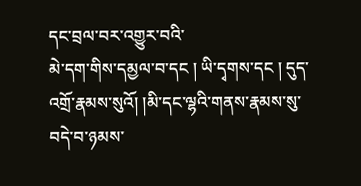དང་བྲལ་བར་འགྱུར་བའི་
མེ་དག་གིས་དམྱལ་བ་དང ། ཡི་དྭགས་དང ། དུད་འགྲོ་རྣམས་སུའོ། །མི་དང་ལྷའི་གནས་རྣམས་སུ་བདེ་བ་ཉམས་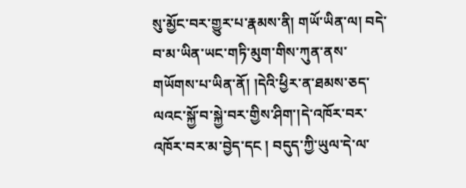སུ་མྱོང་བར་གྱུར་པ་རྣམས་ནི། གཡོ་ཡིན་ལ། བདེ་བ་མ་ཡིན་ཡང་གཏི་མུག་གིས་ཀུན་ནས་གཡོགས་པ་ཡིན་ནོ། །དེའི་ཕྱིར་ན་ཐམས་ཅད་ལའང་སྐྱོ་བ་སྐྱེ་བར་གྱིས་ཤིག་།དེ་འཁོར་བར་འཁོར་བར་མ་བྱེད་དང ། བདུད་ཀྱི་ཡུལ་དེ་ལ་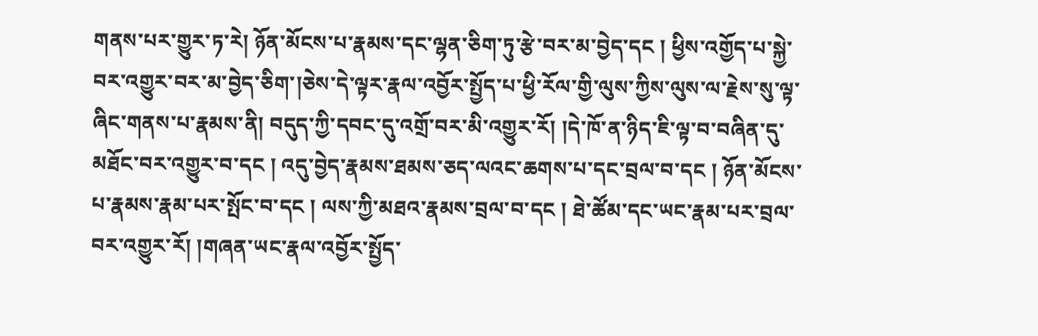གནས་པར་གྱུར་ཏ་རེ། ཉོན་མོངས་པ་རྣམས་དང་ལྷན་ཅིག་ཏུ་རྩེ་བར་མ་བྱེད་དང ། ཕྱིས་འགྱོད་པ་སྐྱེ་བར་འགྱུར་བར་མ་བྱེད་ཅིག་།ཅེས་དེ་ལྟར་རྣལ་འབྱོར་སྤྱོད་པ་ཕྱི་རོལ་གྱི་ལུས་ཀྱིས་ལུས་ལ་རྗེས་སུ་ལྟ་ཞིང་གནས་པ་རྣམས་ནི། བདུད་ཀྱི་དབང་དུ་འགྲོ་བར་མི་འགྱུར་རོ། །དེ་ཁོ་ན་ཉིད་ཇི་ལྟ་བ་བཞིན་དུ་མཐོང་བར་འགྱུར་བ་དང ། འདུ་བྱེད་རྣམས་ཐམས་ཅད་ལའང་ཆགས་པ་དང་བྲལ་བ་དང ། ཉོན་མོངས་པ་རྣམས་རྣམ་པར་སྤོང་བ་དང ། ལས་ཀྱི་མཐའ་རྣམས་བྲལ་བ་དང ། ཐེ་ཚོམ་དང་ཡང་རྣམ་པར་བྲལ་བར་འགྱུར་རོ། །གཞན་ཡང་རྣལ་འབྱོར་སྤྱོད་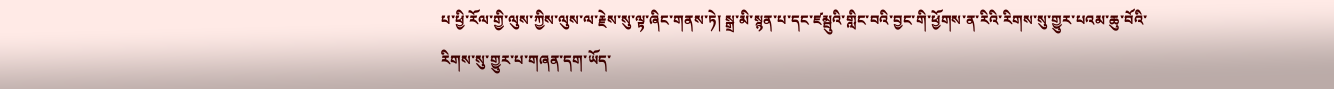པ་ཕྱི་རོལ་གྱི་ལུས་ཀྱིས་ལུས་ལ་རྗེས་སུ་ལྟ་ཞིང་གནས་ཏེ། སྒྲ་མི་སྙན་པ་དང་ཛམྦུའི་གླིང་བའི་བྱང་གི་ཕྱོགས་ན་རིའི་རིགས་སུ་གྱུར་པའམ་ཆུ་བོའི་རིགས་སུ་གྱུར་པ་གཞན་དག་ཡོད་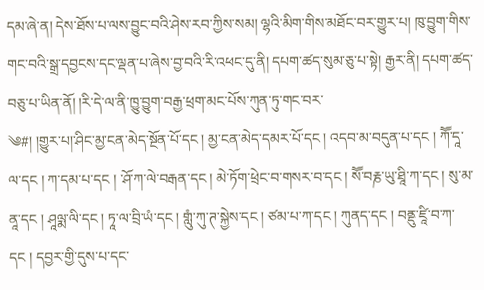དམ་ཞེ་ན། དེས་ཐོས་པ་ལས་བྱུང་བའི་ཤེས་རབ་ཀྱིས་སམ། ལྷའི་མིག་གིས་མཐོང་བར་གྱུར་པ། ཁུ་བྱུག་གིས་གང་བའི་སྒྲ་དབྱངས་དང་ལྡན་པ་ཞེས་བྱ་བའི་རི་འཕང་དུ་ནི། དཔག་ཚད་སུམ་ཅུ་པ་སྟེ། རྒྱར་ནི། དཔག་ཚད་བཅུ་པ་ཡིན་ནོ། །རི་དེ་ལ་ནི་ཁྱུ་བྱུག་བརྒྱ་ཕྲག་མང་པོས་ཀུན་ཏུ་གང་བར་
༄#། །གྱུར་པ།་ཤིང་མྱ་ངན་མེད་སྔོན་པོ་དང ། མྱ་ངན་མེད་དམར་པོ་དང ། འདབ་མ་བདུན་པ་དང ། ཀཽ་དཱ་ལ་དང ། ཀ་དམ་པ་དང ། ་ཤོ་ཀ་ལེ་བརྒན་དང ། མེ་ཏོག་ཕྲེང་བ་གསར་བ་དང ། སཽ་བརྞ་ཡུ་ཐཱི་ཀ་དང ། སུ་མ་ནཱ་དང ། ཤཱལྨ་ལི་དང ། ཏཱ་ལ་བྲི་ཡཾ་དང ། གླུཾ་ཀུ་ཊ་སྐྱེས་དང ། ཙམ་པ་ཀ་དང ། ཀུནད་དང ། བནྡུ་ཛཱི་བ་ཀ་དང ། དབྱར་གྱི་དུས་པ་དང་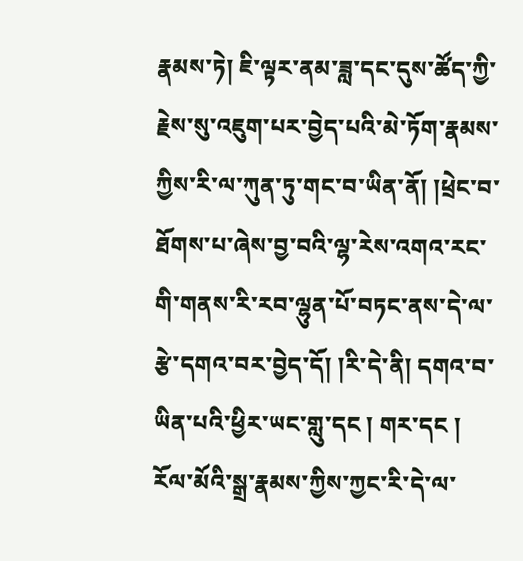རྣམས་ཏེ། ཇི་ལྟར་ནམ་ཟླ་དང་དུས་ཚོད་ཀྱི་རྗེས་སུ་འཇུག་པར་བྱེད་པའི་མེ་ཏོག་རྣམས་ཀྱིས་རི་ལ་ཀུན་ཏུ་གང་བ་ཡིན་ནོ། །ཕྲེང་བ་ཐོགས་པ་ཞེས་བྱ་བའི་ལྷ་རེས་འགའ་རང་གི་གནས་རི་རབ་ལྷུན་པོ་བཏང་ནས་དེ་ལ་རྩེ་དགའ་བར་བྱེད་དོ། །རི་དེ་ནི། དགའ་བ་ཡིན་པའི་ཕྱིར་ཡང་གླུ་དང ། གར་དང ། རོལ་མོའི་སྒྲ་རྣམས་ཀྱིས་ཀྱང་རི་དེ་ལ་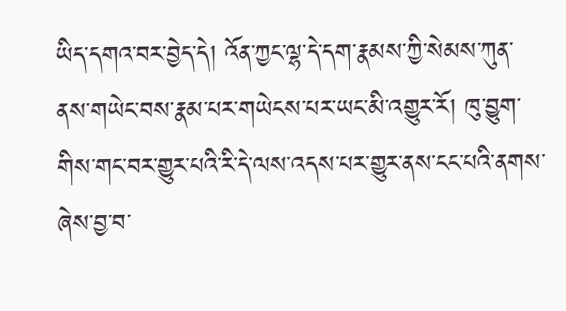ཡིད་དགའ་བར་བྱེད་དེ། འོན་ཀྱང་ལྷ་དེ་དག་རྣམས་ཀྱི་སེམས་ཀུན་ནས་གཡེང་བས་རྣམ་པར་གཡེངས་པར་ཡང་མི་འགྱུར་རོ། ཁུ་བྱུག་གིས་གང་བར་གྱུར་པའི་རི་དེ་ལས་འདས་པར་གྱུར་ནས་ངང་པའི་ནགས་ཞེས་བྱ་བ་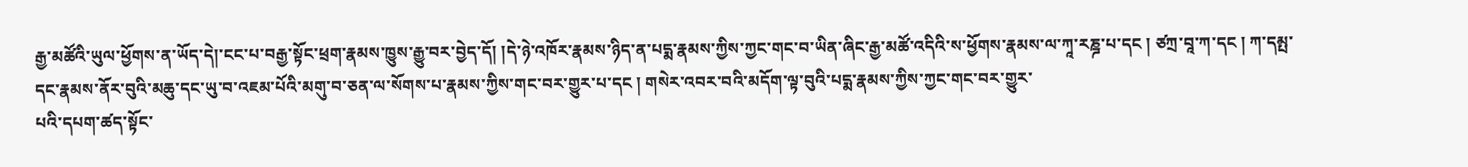རྒྱ་མཚོའི་ཡུལ་ཕྱོགས་ན་ཡོད་དེ།་ངང་པ་བརྒྱ་སྟོང་ཕྲག་རྣམས་ཁྱུས་རྒྱུ་བར་བྱེད་དོ། །དེ་ཉེ་འཁོར་རྣམས་ཉིད་ན་པདྨ་རྣམས་ཀྱིས་ཀྱང་གང་བ་ཡིན་ཞིང་རྒྱ་མཚོ་འདིའི་ས་ཕྱོགས་རྣམས་ལ་ཀཱ་རཎྜ་པ་དང ། ཙཀྲ་བཱ་ཀ་དང ། ཀ་དམྤ་དང་རྣམས་ནོར་བུའི་མཆུ་དང་ཡུ་བ་འཇམ་པོའི་མགུ་བ་ཅན་ལ་སོགས་པ་རྣམས་ཀྱིས་གང་བར་གྱུར་པ་དང ། གསེར་འབར་བའི་མདོག་ལྟ་བུའི་པདྨ་རྣམས་ཀྱིས་ཀྱང་གང་བར་གྱུར་
པའི་དཔག་ཚད་སྟོང་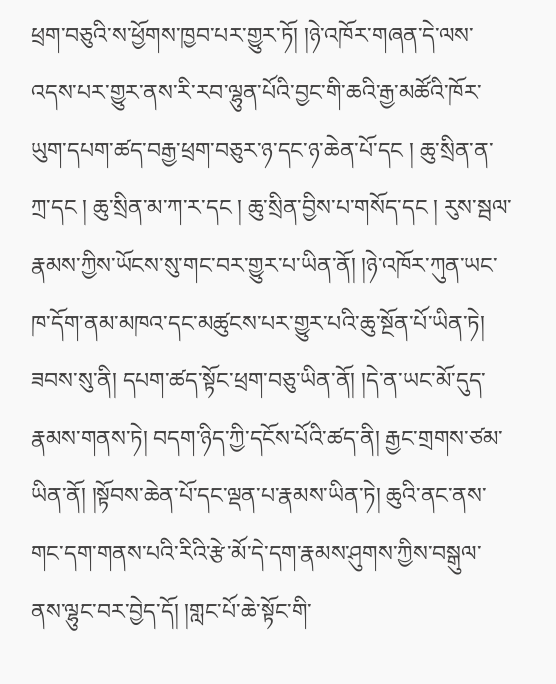ཕྲག་བཅུའི་ས་ཕྱོགས་ཁྱབ་པར་གྱུར་ཏོ། །ཉེ་འཁོར་གཞན་དེ་ལས་འདས་པར་གྱུར་ནས་རི་རབ་ལྷུན་པོའི་བྱང་གི་ཆའི་རྒྱ་མཚོའི་ཁོར་ཡུག་དཔག་ཚད་བརྒྱ་ཕྲག་བཅུར་ཉ་དང་ཉ་ཆེན་པོ་དང ། ཆུ་སྲིན་ན་ཀྲ་དང ། ཆུ་སྲིན་མ་ཀ་ར་དང ། ཆུ་སྲིན་བྱིས་པ་གསོད་དང ། རུས་སྦལ་རྣམས་ཀྱིས་ཡོངས་སུ་གང་བར་གྱུར་པ་ཡིན་ནོ། །ཉེ་འཁོར་ཀུན་ཡང་ཁ་དོག་ནམ་མཁའ་དང་མཚུངས་པར་གྱུར་པའི་ཆུ་སྔོན་པོ་ཡིན་ཏེ། ཟབས་སུ་ནི། དཔག་ཚད་སྟོང་ཕྲག་བཅུ་ཡིན་ནོ། །དེ་ན་ཡང་མོ་དུད་རྣམས་གནས་ཏེ། བདག་ཉིད་ཀྱི་དངོས་པོའི་ཚད་ནི། རྒྱང་གྲགས་ཙམ་ཡིན་ནོ། །སྟོབས་ཆེན་པོ་དང་ལྡན་པ་རྣམས་ཡིན་ཏེ། ཆུའི་ནང་ནས་གང་དག་གནས་པའི་རིའི་རྩེ་མོ་དེ་དག་རྣམས་ཤུགས་ཀྱིས་བསྒུལ་ནས་ལྷུང་བར་བྱེད་དོ། །གླང་པོ་ཆེ་སྟོང་གི་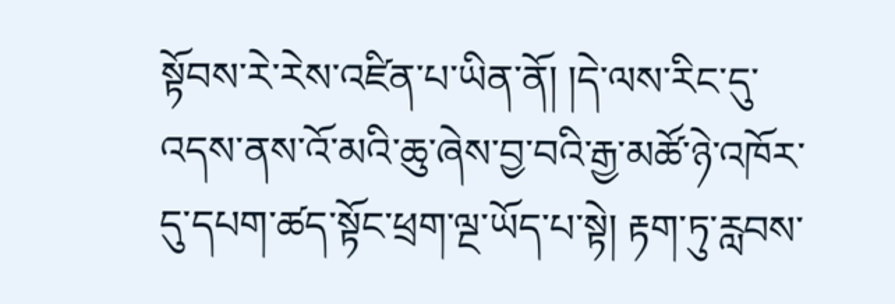སྟོབས་རེ་རེས་འཛིན་པ་ཡིན་ནོ། །དེ་ལས་རིང་དུ་འདས་ནས་འོ་མའི་ཆུ་ཞེས་བྱ་བའི་རྒྱ་མཚོ་ཉེ་འཁོར་དུ་དཔག་ཚད་སྟོང་ཕྲག་ལྔ་ཡོད་པ་སྟེ། རྟག་ཏུ་རླབས་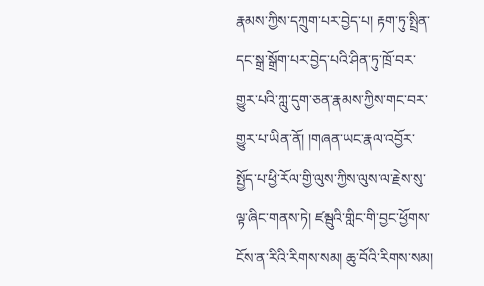རྣམས་ཀྱིས་དཀྲུག་པར་བྱེད་པ། རྟག་ཏུ་སྤྲིན་དང་སྒྲ་སྒྲོག་པར་བྱེད་པའི་ཤིན་ཏུ་ཁྲོ་བར་གྱུར་པའི་ཀླུ་དུག་ཅན་རྣམས་ཀྱིས་གང་བར་གྱུར་པ་ཡིན་ནོ། །གཞན་ཡང་རྣལ་འབྱོར་སྤྱོད་པ་ཕྱི་རོལ་གྱི་ལུས་ཀྱིས་ལུས་ལ་རྗེས་སུ་ལྟ་ཞིང་གནས་ཏེ། ཛམྦུའི་གླིང་གི་བྱང་ཕྱོགས་ངོས་ན་རིའི་རིགས་སམ། ཆུ་བོའི་རིགས་སམ།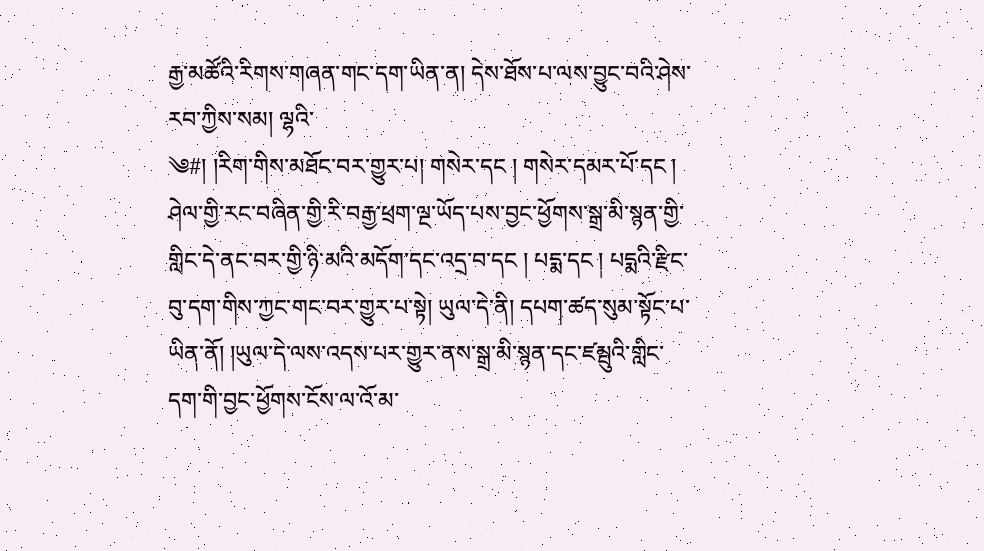རྒྱ་མཚོའི་རིགས་གཞན་གང་དག་ཡིན་ན། དེས་ཐོས་པ་ལས་བྱུང་བའི་ཤེས་རབ་ཀྱིས་སམ། ལྷའི་
༄#། །རིག་གིས་མཐོང་བར་གྱུར་པ། གསེར་དང ། གསེར་དམར་པོ་དང ། ཤེལ་གྱི་རང་བཞིན་གྱི་རི་བརྒྱ་ཕྲག་ལྔ་ཡོད་པས་བྱང་ཕྱོགས་སྒྲ་མི་སྙན་གྱི་གླིང་དེ་ནང་བར་གྱི་ཉི་མའི་མདོག་དང་འདྲ་བ་དང ། པདྨ་དང ། པདྨའི་རྫིང་བུ་དག་གིས་ཀྱང་གང་བར་གྱུར་པ་སྟེ། ཡུལ་དེ་ནི། དཔག་ཚད་སུམ་སྟོང་པ་ཡིན་ནོ། །ཡུལ་དེ་ལས་འདས་པར་གྱུར་ནས་སྒྲ་མི་སྙན་དང་ཛམྦུའི་གླིང་དག་གི་བྱང་ཕྱོགས་ངོས་ལ་འོ་མ་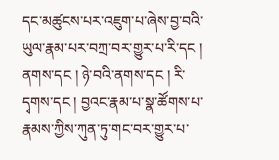དང་མཚུངས་པར་འཇུག་པ་ཞེས་བྱ་བའི་ཡུལ་རྣམ་པར་བཀྲ་བར་གྱུར་པ་རི་དང ། ནགས་དང ། ཉེ་བའི་ནགས་དང ། རི་དྭགས་དང ། བྱའང་རྣམ་པ་སྣ་ཚོགས་པ་རྣམས་ཀྱིས་ཀུན་ཏུ་གང་བར་གྱུར་པ་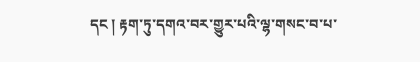དང ། རྟག་ཏུ་དགའ་བར་གྱུར་པའི་ལྷ་གསང་བ་པ་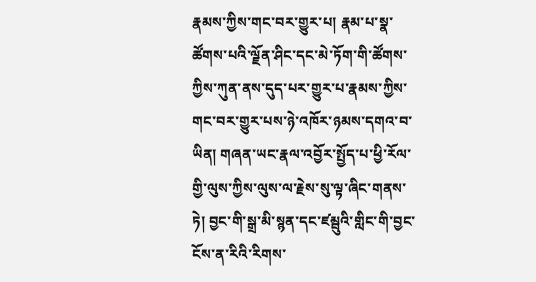རྣམས་ཀྱིས་གང་བར་གྱུར་པ། རྣམ་པ་སྣ་ཚོགས་པའི་ལྗོན་ཤིང་དང་མེ་ཏོག་གི་ཚོགས་ཀྱིས་ཀུན་ནས་དུད་པར་གྱུར་པ་རྣམས་ཀྱིས་གང་བར་གྱུར་པས་ཉེ་འཁོར་ཉམས་དགའ་བ་ཡིན། གཞན་ཡང་རྣལ་འབྱོར་སྤྱོད་པ་ཕྱི་རོལ་གྱི་ལུས་ཀྱིས་ལུས་ལ་རྗེས་སུ་ལྟ་ཞིང་གནས་ཏེ། བྱང་གི་སྒྲ་མི་སྙན་དང་ཛམྦུའི་གླིང་གི་བྱང་ངོས་ན་རིའི་རིགས་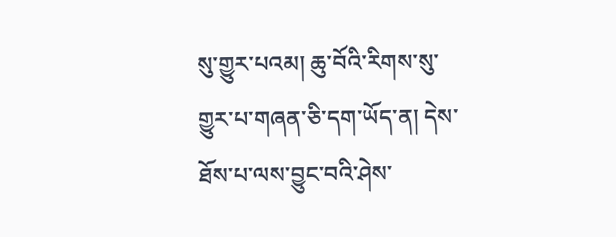སུ་གྱུར་པའམ། ཆུ་བོའི་རིགས་སུ་གྱུར་པ་གཞན་ཅི་དག་ཡོད་ན། དེས་ཐོས་པ་ལས་བྱུང་བའི་ཤེས་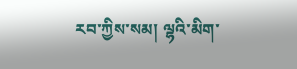རབ་ཀྱིས་སམ། ལྷའི་མིག་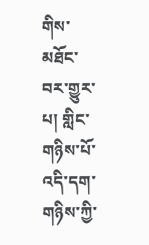གིས་མཐོང་བར་གྱུར་པ། གླིང་གཉིས་པོ་འདི་དག་གཉིས་ཀྱི་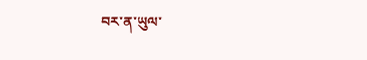བར་ན་ཡུལ་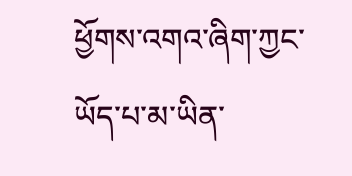ཕྱོགས་འགའ་ཞིག་ཀྱང་ཡོད་པ་མ་ཡིན་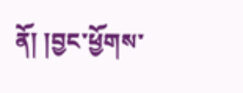ནོ། །བྱང་ཕྱོགས་